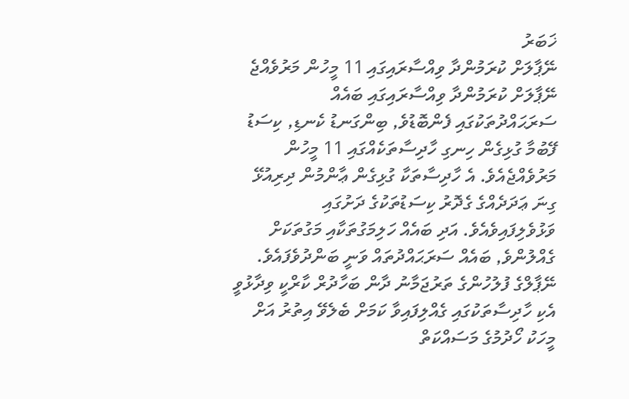ޚަބަރު
ނޭޕާލަށް ކުރަމުންދާ ވިއްސާރައިގައި 11 މީހުން މަރުވެއްޖެ
ނޭޕާލަށް ކުރަމުންދާ ވިއްސާރައިގައި ބައެއް ސަރަޙައްދުތަކުގައި ފެންބޮޑުވެ, ބިންގަނޑު ކެނޑި, ކިސަޑު ފޭބުމާ ގުޅިގެން ހިނގި ހާދިސާތަކެއްގައި 11 މީހުން މަރުވެއްޖެއެވެ. އެ ހާދިސާތަކާ ގުޅިގެން ޢާންމުން ދިރިއުޅޭ ގިނަ ޢަދަދެއްގެ ގެދޮރު ކިސަޑުތަކުގެ ދަށުގައި ވަޅުވެލިފައިވެއެވެ. އަދި ބައެއް ހަލިމަގުތަކާއި މަގުތަކަށް ގެއްލުންވެ, ބައެއް ސަރަޙައްދުތައް ވަނީ ބަންދުވެފައެވެ.
ނޭޕާލްގެ ފުލުހުންގެ ތަރުޖަމާނު ދާން ބަހާދުރް ކާރްކީ ވިދާޅުވީ އެކި ހާދިސާތަކުގައި ގެއްލިފައިވާ ކަމަށް ބެލެވޭ އިތުރު އަށް މީހަކު ހޯދުމުގެ މަސައްކަތް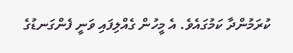ކުރަމުންދާ ކަމުގައެވެ. އެ މީހުން ގެއްލިފައި ވަނީ ފެންގަނޑުގެ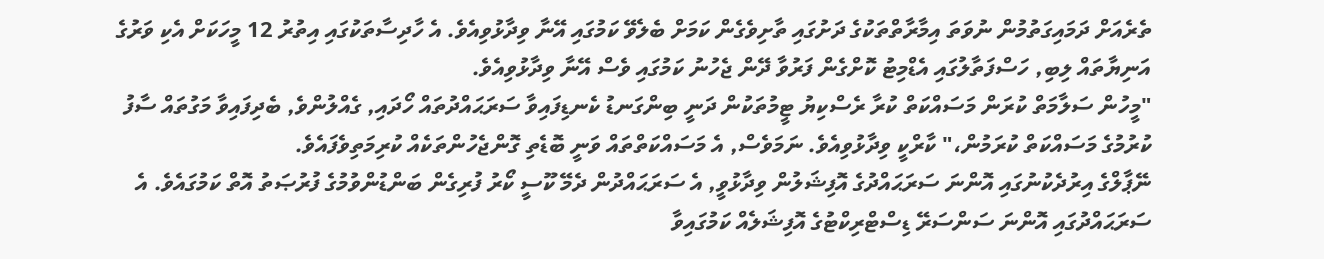ތެރެއަށް ދަމައިގަތުމުން ނުވަތަ އިމާރާތްތަކުގެ ދަށުގައި ތާށިވެގެން ކަމަށް ބެލެވޭ ކަމުގައި އޭނާ ވިދާޅުވިއެވެ. އެ ހާދިސާތަކުގައި އިތުރު 12 މީހަކަށް އެކި ވަރުގެ އަނިޔާތައް ލިބި, ހަސްފަތާލުގައި އެޑްމިޓު ކޮށްގެން ފަރުވާ ދޭން ޖެހުނު ކަމުގައި ވެސް އޭނާ ވިދާޅުވިއެވެ.
"މީހުން ސަލާމަތް ކުރަން މަސައްކަތް ކުރާ ރެސްކިޔު ޓީމުތަކުން ދަނީ ބިންގަނޑު ކެނޑިފައިވާ ސަރަޙައްދުތައް ހޯދައި, ގެއްލުންވެ, ބެދިފައިވާ މަގުތައް ސާފު ކުރުމުގެ މަސައްކަތް ކުރަމުން،" ކާރްކީ ވިދާޅުވިއެވެ. ނަމަވެސް, އެ މަސައްކަތްތައް ވަނީ ބޮޑެތި ގޮންޖެހުންތަކެއް ކުރިމަތިވެފައެވެ.
ނޭޕާލްގެ އިރުދެކުނުގައި އޮންނަ ސަރަޙައްދުގެ އޮފިޝަލުން ވިދާޅުވީ, އެ ސަރަޙައްދުން ދެމޭ ކޫސީ ކޯރު ފުރިގެން ބަންޑުންވުމުގެ ފުރުޞަތު އޮތް ކަމުގައެވެ. އެ ސަރަޙައްދުގައި އޮންނަ ސަންސަރޭ ޑިސްޓްރިކްޓުގެ އޮފިޝަލެއް ކަމުގައިވާ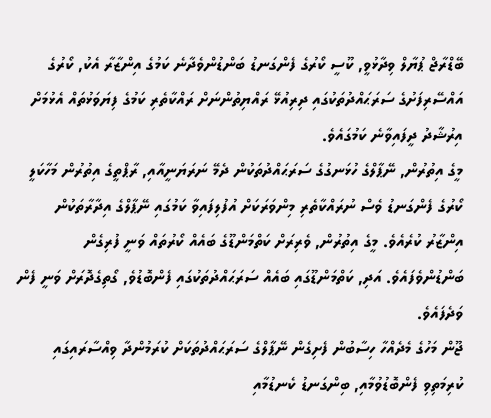ބޭޑްރާޖް ޕުޔާލް ވިދާޅުވީ, ކޫސީ ކޯރުގެ ފެންގަނޑު ބަންޑުންވެދާނެ ކަމުގެ އިންޒާރާ އެކު, ކޯރުގެ އައްސޭރިފަށުގެ ސަރަޙައްދުތަކުގައި ދިރިއުޅޭ ރައްޔިތުންނަށް ރައްކާތެރި ކަމުގެ ފިޔަވަޅުތައް އެޅުމަށް އިރުޝާދު ދީފައިވާނެ ކަމުގައެވެ.
މީގެ އިތުރުން, ނޭޕާލްގެ ހުޅަނގުގެ ސަރަޙައްދުތަކުން ދެމޭ ނަރަޔަނީއާއި, ރާޕްތީގެ އިތުރުން މަހާކަލީ ކޯރުގެ ފެންގަނޑު ވެސް ނުރައްކާތެރި މިންވަރަކަށް އުފުލިފައިވާ ކަމުގައި ނޭޕާލްގެ އިދާރާތަކުން އިންޒާރު ކުރެއެވެ. މީގެ އިތުރުން, ވެރިރަށް ކަތްމަންޑޫގެ ބައެއް ކޯރުތައް ވަނީ ފުރިގެން ބަންޑުންވެފައެވެ. އަދި, ކަތްމަންޑޫގައި ބައެއް ސަރަޙައްދުތަކުގައި ފެންބޮޑުވެ, ގޯތިގެދޮރަށް ވަނީ ފެން ވަދެފައެވެ.
ޖޫން މަހުގެ މެދެއްހާ ހިސާބުން ފެށިގެން ނޭޕާލްގެ ސަރަޙައްދުތަކަށް ކުރަމުންދާ ވިއްސާރައިގައި ކުރިމަތިވި ފެންބޮޑުވުމާއި, ބިންގަނޑު ކެނޑުމާއި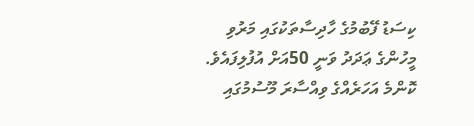ކިސަޑު ފޭބުމުގެ ހާދިސާތަކުގައި މަރުވި މީހުންގެ ޢަދަދު ވަނީ 50އަށް އުފުލިފައެވެ. ކޮންމެ އަހަރެއްގެ ވިއްސާރަ މޫސުމުގައި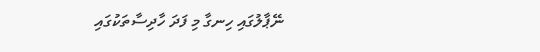ނޭޕާލުގައި ހިނގާ މި ފަދަ ހާދިސާތަކުގައި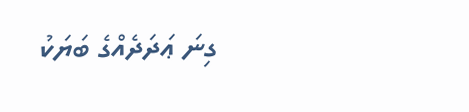ގިނަ ޢަދަދެއްގެ ބަޔަކު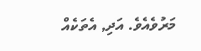މަރުވެއެވެ. އަދި, އެތަކެއް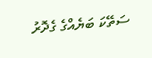ސަތޭކަ ބަޔެއްގެ ގެދޮރު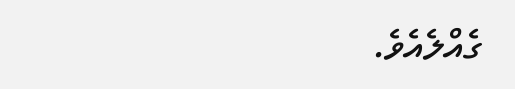ގެއްލެއެވެ.